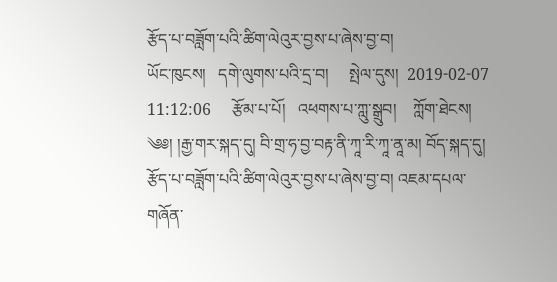རྩོད་པ་བཟློག་པའི་ཚིག་ལེའུར་བྱས་པ་ཞེས་བྱ་བ།
ཡོང་ཁུངས།   དགེ་ལུགས་པའི་དྲ་བ།     སྤེལ་དུས།  2019-02-07 11:12:06     རྩོམ་པ་པོ།   འཕགས་པ་ཀླུ་སྒྲུབ།    ཀློག་ཐེངས།
༄༅། །རྒྱ་གར་སྐད་དུ། བི་གྲ་ཧ་བྱ་བརྟ་ནི་ཀཱ་རི་ཀཱ་ནཱ་མ། བོད་སྐད་དུ། རྩོད་པ་བཟློག་པའི་ཚིག་ལེའུར་བྱས་པ་ཞེས་བྱ་བ། འཇམ་དཔལ་གཞོན་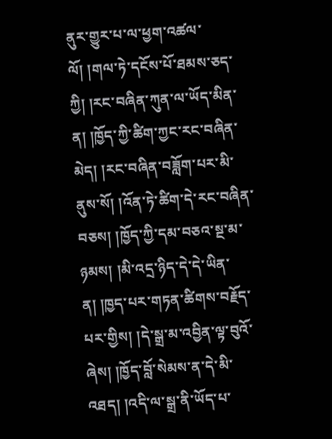ནུར་གྱུར་པ་ལ་ཕྱག་འཚལ་ལོ། །གལ་ཏེ་དངོས་པོ་ཐམས་ཅད་ཀྱི། །རང་བཞིན་ཀུན་ལ་ཡོད་མིན་ན། །ཁྱོད་ཀྱི་ཚིག་ཀྱང་རང་བཞིན་མེད། །རང་བཞིན་བཟློག་པར་མི་ནུས་སོ། །འོན་ཏེ་ཚིག་དེ་རང་བཞིན་བཅས། །ཁྱོད་ཀྱི་དམ་བཅའ་སྔ་མ་ཉམས། །མི་འདྲ་ཉིད་དེ་དེ་ཡིན་ན། །ཁྱད་པར་གཏན་ཚིགས་བརྗོད་པར་གྱིས། །དེ་སྒྲ་མ་འབྱིན་ལྟ་བུའོ་ཞེས། །ཁྱོད་བློ་སེམས་ན་དེ་མི་འཐད། །འདི་ལ་སྒྲ་ནི་ཡོད་པ་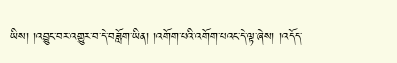ཡིས། །འབྱུང་བར་འགྱུར་བ་དེ་བཟློག་ཡིན། །འགོག་པའི་འགོག་པའང་དེ་ལྟ་ཞེས། །འདོད་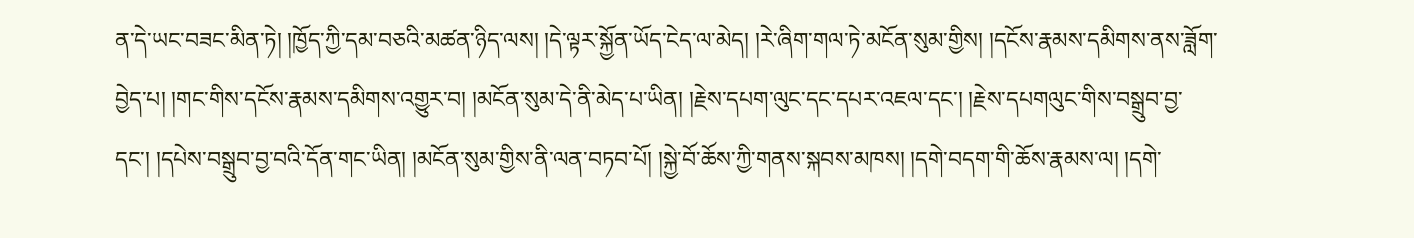ན་དེ་ཡང་བཟང་མིན་ཏེ། །ཁྱོད་ཀྱི་དམ་བཅའི་མཚན་ཉིད་ལས། །དེ་ལྟར་སྐྱོན་ཡོད་ངེད་ལ་མེད། །རེ་ཞིག་གལ་ཏེ་མངོན་སུམ་གྱིས། །དངོས་རྣམས་དམིགས་ནས་ཟློག་བྱེད་པ། །གང་གིས་དངོས་རྣམས་དམིགས་འགྱུར་བ། །མངོན་སུམ་དེ་ནི་མེད་པ་ཡིན། །རྗེས་དཔག་ལུང་དང་དཔར་འཇལ་དང་། །རྗེས་དཔགལུང་གིས་བསྒྲུབ་བྱ་དང་། །དཔེས་བསྒྲུབ་བྱ་བའི་དོན་གང་ཡིན། །མངོན་སུམ་གྱིས་ནི་ལན་བཏབ་པོ། །སྐྱེ་བོ་ཆོས་ཀྱི་གནས་སྐབས་མཁས། །དགེ་བདག་གི་ཆོས་རྣམས་ལ། །དགེ་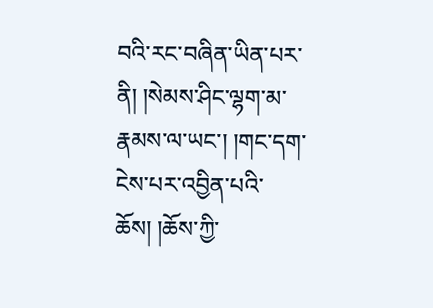བའི་རང་བཞིན་ཡིན་པར་ནི། །སེམས་ཤིང་ལྷག་མ་རྣམས་ལ་ཡང་། །གང་དག་ངེས་པར་འབྱིན་པའི་ཆོས། །ཆོས་ཀྱི་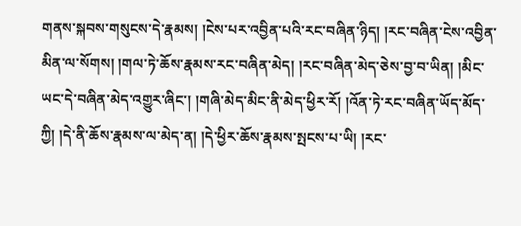གནས་སྐབས་གསུངས་དེ་རྣམས། །ངེས་པར་འབྱིན་པའི་རང་བཞིན་ཉིད། །རང་བཞིན་ངེས་འབྱིན་མིན་ལ་སོགས། །གལ་ཏེ་ཆོས་རྣམས་རང་བཞིན་མེད། །རང་བཞིན་མེད་ཅེས་བྱ་བ་ཡིན། །མིང་ཡང་དེ་བཞིན་མེད་འགྱུར་ཞིང་། །གཞི་མེད་མིང་ནི་མེད་ཕྱིར་རོ། །འོན་ཏེ་རང་བཞིན་ཡོད་མོད་ཀྱི། །དེ་ནི་ཆོས་རྣམས་ལ་མེད་ན། །དེ་ཕྱིར་ཆོས་རྣམས་སྤངས་པ་ཡི། །རང་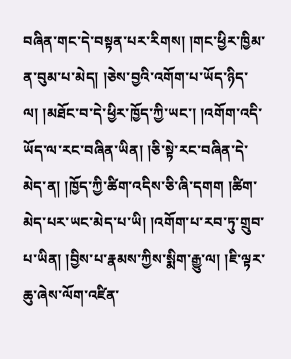བཞིན་གང་དེ་བསྟན་པར་རིགས། །གང་ཕྱིར་ཁྱིམ་ན་བུམ་པ་མེད། །ཅེས་བྱའི་འགོག་པ་ཡོད་ཉིད་ལ། །མཐོང་བ་དེ་ཕྱིར་ཁྱོད་ཀྱི་ཡང་། །འགོག་འདི་ཡོད་ལ་རང་བཞིན་ཡིན། །ཅི་སྟེ་རང་བཞིན་དེ་མེད་ན། །ཁྱོད་ཀྱི་ཚིག་འདིས་ཅི་ཞི་དགག །ཚིག་མེད་པར་ཡང་མེད་པ་ཡི། །འགོག་པ་རབ་ཏུ་གྲུབ་པ་ཡིན། །བྱིས་པ་རྣམས་ཀྱིས་སྨིག་རྒྱུ་ལ། །ཇི་ལྟར་ཆུ་ཞེས་ལོག་འཛིན་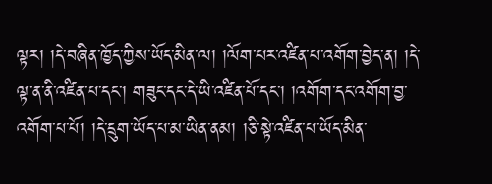ལྟར། །དེ་བཞིན་ཁྱོད་ཀྱིས་ཡོད་མིན་ལ། །ལོག་པར་འཛིན་པ་འགོག་བྱེད་ན། །དེ་ལྟ་ན་ནི་འཛིན་པ་དང་། གཟུང་དང་དེ་ཡི་འཛིན་པོ་དང་། །འགོག་དང་འགོག་བྱ་འགོག་པ་པོ། །དེ་དྲུག་ཡོད་པ་མ་ཡིན་ནམ། །ཅི་སྟེ་འཛིན་པ་ཡོད་མིན་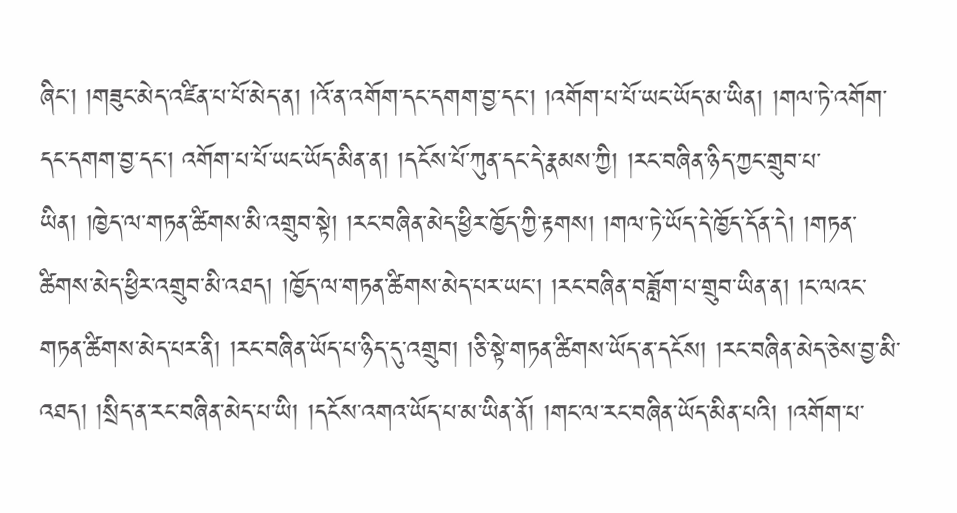ཞིང་། །གཟུང་མེད་འཛིན་པ་པོ་མེད་ན། །འོ་ན་འགོག་དང་དགག་བྱ་དང་། །འགོག་པ་པོ་ཡང་ཡོད་མ་ཡིན། །གལ་ཏེ་འགོག་དང་དགག་བྱ་དང་། འགོག་པ་པོ་ཡང་ཡོད་མིན་ན། །དངོས་པོ་ཀུན་དང་དེ་རྣམས་ཀྱི། །རང་བཞིན་ཉིད་ཀྱང་གྲུབ་པ་ཡིན། །ཁྱེད་ལ་གཏན་ཚིགས་མི་འགྲུབ་སྟེ། །རང་བཞིན་མེད་ཕྱིར་ཁྱོད་ཀྱི་རྟགས། །གལ་ཏེ་ཡོད་དེ་ཁྱོད་དོན་དེ། །གཏན་ཚིགས་མེད་ཕྱིར་འགྲུབ་མི་འཐད། །ཁྱོད་ལ་གཏན་ཚིགས་མེད་པར་ཡང་། །རང་བཞིན་བཟློག་པ་གྲུབ་ཡིན་ན། །ང་ལའང་གཏན་ཚིགས་མེད་པར་ནི། །རང་བཞིན་ཡོད་པ་ཉིད་དུ་འགྲུབ། །ཅི་སྟེ་གཏན་ཚིགས་ཡོད་ན་དངོས། །རང་བཞིན་མེད་ཅེས་བྱ་མི་འཐད། །སྲིད་ན་རང་བཞིན་མེད་པ་ཡི། །དངོས་འགའ་ཡོད་པ་མ་ཡིན་ནོ། །གང་ལ་རང་བཞིན་ཡོད་མིན་པའི། །འགོག་པ་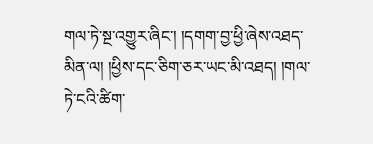གལ་ཏེ་སྔ་འགྱུར་ཞིང་། །དགག་བྱ་ཕྱི་ཞེས་འཐད་མིན་ལ། །ཕྱིས་དང་ཅིག་ཅར་ཡང་མི་འཐད། །གལ་ཏེ་ངའི་ཚིག་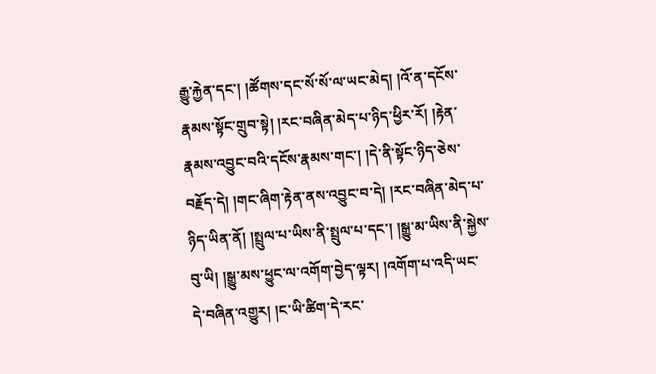རྒྱུ་རྐྱེན་དང་། །ཚོགས་དང་སོ་སོ་ལ་ཡང་མེད། །འོ་ན་དངོས་རྣམས་སྟོང་གྲུབ་སྟེ། །རང་བཞིན་མེད་པ་ཉིད་ཕྱིར་རོ། །རྟེན་རྣམས་འབྱུང་བའི་དངོས་རྣམས་གང་། །དེ་ནི་སྟོང་ཉིད་ཅེས་བརྗོད་དེ། །གང་ཞིག་རྟེན་ནས་འབྱུང་བ་དེ། །རང་བཞིན་མེད་པ་ཉིད་ཡིན་ནོ། །སྤྲུལ་པ་ཡིས་ནི་སྤྲུལ་པ་དང་། །སྒྱུ་མ་ཡིས་ནི་སྐྱེས་བུ་ཡི། །སྒྱུ་མས་ཕྱུང་ལ་འགོག་བྱེད་ལྟར། །འགོག་པ་འདི་ཡང་དེ་བཞིན་འགྱུར། །ང་ཡི་ཚིག་དེ་རང་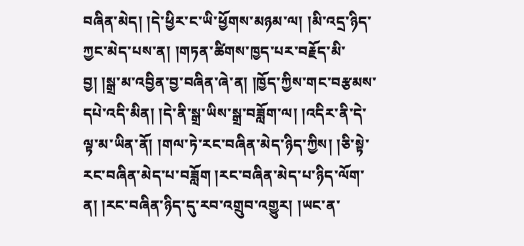བཞིན་མེད། །དེ་ཕྱིར་ང་ཡི་ཕྱོགས་མཉམ་ལ། །མི་འདྲ་ཉིད་ཀྱང་མེད་པས་ན། །གཏན་ཚིགས་ཁྱད་པར་བརྗོད་མི་བྱ། །སྒྲ་མ་འབྱིན་བྱ་བཞིན་ཞེ་ན། །ཁྱོད་ཀྱིས་གང་བརྩམས་དཔེ་འདི་མིན། །དེ་ནི་སྒྲ་ཡིས་སྒྲ་བཟློག་ལ། །འདིར་ནི་དེ་ལྟ་མ་ཡིན་ནོ། །གལ་ཏེ་རང་བཞིན་མེད་ཉིད་ཀྱིས། །ཅི་སྟེ་རང་བཞིན་མེད་པ་བཟློག །རང་བཞིན་མེད་པ་ཉིད་ལོག་ན། །རང་བཞིན་ཉིད་དུ་རབ་འགྲུབ་འགྱུར། །ཡང་ན་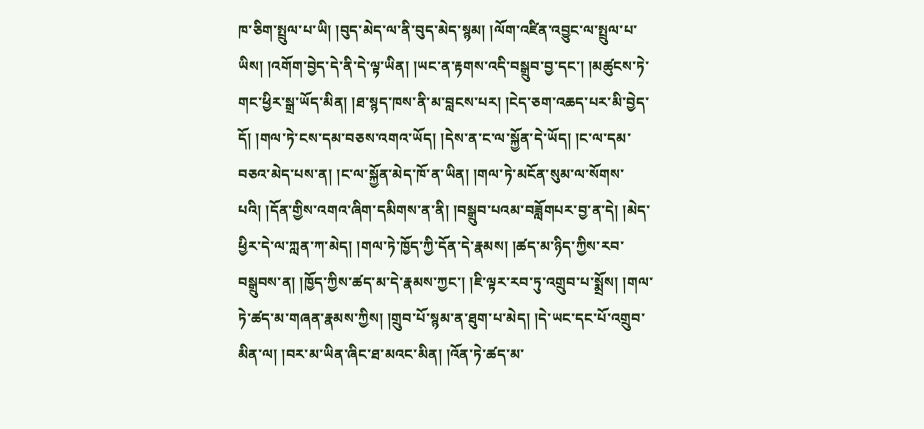ཁ་ཅིག་སྤྲུལ་པ་ཡི། །བུད་མེད་ལ་ནི་བུད་མེད་སྙམ། །ལོག་འཛིན་འབྱུང་ལ་སྤྲུལ་པ་ཡིས། །འགོག་བྱེད་དེ་ནི་དེ་ལྟ་ཡིན། །ཡང་ན་རྟགས་འདི་བསྒྲུབ་བྱ་དང་། །མཚུངས་ཏེ་གང་ཕྱིར་སྒྲ་ཡོད་མིན། །ཐ་སྙད་ཁས་ནི་མ་བླངས་པར། །ངེད་ཅག་འཆད་པར་མི་བྱེད་དོ། །གལ་ཏེ་ངས་དམ་བཅས་འགའ་ཡོད། །དེས་ན་ང་ལ་སྐྱོན་དེ་ཡོད། །ང་ལ་དམ་བཅའ་མེད་པས་ན། །ང་ལ་སྐྱོན་མེད་ཁོ་ན་ཡིན། །གལ་ཏེ་མངོན་སུམ་ལ་སོགས་པའི། །དོན་གྱིས་འགའ་ཞིག་དམིགས་ན་ནི། །བསྒྲུབ་པའམ་བཟློགཔར་བྱ་ན་དེ། །མེད་ཕྱིར་དེ་ལ་ཀླན་ཀ་མེད། །གལ་ཏེ་ཁྱོད་ཀྱི་དོན་དེ་རྣམས། །ཚད་མ་ཉིད་ཀྱིས་རབ་བསྒྲུབས་ན། །ཁྱོད་ཀྱིས་ཚད་མ་དེ་རྣམས་ཀྱང་། །ཇི་ལྟར་རབ་ཏུ་འགྲུབ་པ་སྨྲོས། །གལ་ཏེ་ཚད་མ་གཞན་རྣམས་ཀྱིས། །གྲུབ་པོ་སྙམ་ན་ཐུག་པ་མེད། །དེ་ཡང་དང་པོ་འགྲུབ་མིན་ལ། །བར་མ་ཡིན་ཞིང་ཐ་མའང་མིན། །འོན་ཏེ་ཚད་མ་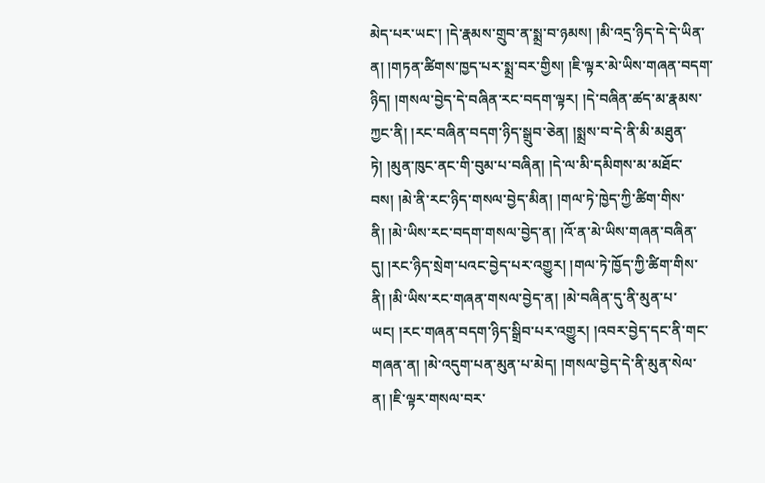མེད་པར་ཡང་། །དེ་རྣམས་གྲུབ་ན་སྨྲ་བ་ཉམས། །མི་འདྲ་ཉིད་དེ་དེ་ཡིན་ན། །གཏན་ཚིགས་ཁྱད་པར་སྨྲ་བར་གྱིས། །ཇི་ལྟར་མེ་ཡིས་གཞན་བདག་ཉིད། །གསལ་བྱེད་དེ་བཞིན་རང་བདག་ལྟར། །དེ་བཞིན་ཚད་མ་རྣམས་ཀྱང་ནི། །རང་བཞིན་བདག་ཉིད་སྒྲུབ་ཅེན། །སྨྲས་བ་དེ་ནི་མི་མཐུན་ཏེ། །མུན་ཁུང་ནང་གི་བུམ་པ་བཞིན། །དེ་ལ་མི་དམིགས་མ་མཐོང་བས། །མེ་ནི་རང་ཉིད་གསལ་བྱེད་མིན། །གལ་ཏེ་ཁྱེད་ཀྱི་ཚིག་གིས་ནི། །མེ་ཡིས་རང་བདག་གསལ་བྱེད་ན། །འོ་ན་མེ་ཡིས་གཞན་བཞིན་དུ། །རང་ཉིད་སྲེག་པའང་བྱེད་པར་འགྱུར། །གལ་ཏེ་ཁྱོད་ཀྱི་ཚིག་གིས་ནི། །མི་ཡིས་རང་གཞན་གསལ་བྱེད་ན། །མེ་བཞིན་དུ་ནི་མུན་པ་ཡང། །རང་གཞན་བདག་ཉིད་སྒྲིབ་པར་འགྱུར། །འབར་བྱེད་དང་ནི་གང་གཞན་ན། །མེ་འདུག་པན་མུན་པ་མེད། །གསལ་བྱེད་དེ་ནི་མུན་སེལ་ན། །ཇི་ལྟར་གསལ་བར་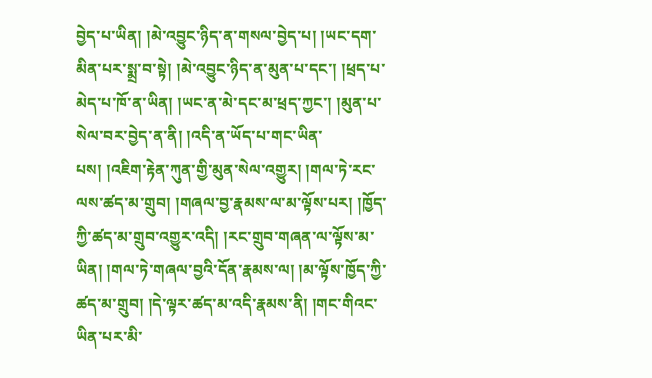བྱེད་པ་ཡིན། །མེ་འབྱུང་ཉིད་ན་གསལ་བྱེད་པ། །ཡང་དག་མིན་པར་སྨྲ་བ་སྟེ། །མེ་འབྱུང་ཉིད་ན་མུན་པ་དང་། །ཕྲད་པ་མེད་པ་ཁོ་ན་ཡིན། །ཡང་ན་མེ་དང་མ་ཕྲད་ཀྱང་། །མུན་པ་སེལ་བར་བྱེད་ན་ནི། །འདི་ན་ཡོད་པ་གང་ཡིན་པས། །འཇིག་རྟེན་ཀུན་གྱི་མུན་སེལ་འགྱུར། །གལ་ཏེ་རང་ལས་ཚད་མ་གྲུབ། །གཞལ་བྱ་རྣམས་ལ་མ་ལྟོས་པར། །ཁྱོད་ཀྱི་ཚད་མ་གྲུབ་འགྱུར་འདི། །རང་གྲུབ་གཞན་ལ་ལྟོས་མ་ཡིན། །གལ་ཏེ་གཞལ་བྱའི་དོན་རྣམས་ལ། །མ་ལྟོས་ཁྱོད་ཀྱི་ཚད་མ་གྲུབ། །དེ་ལྟར་ཚད་མ་འདི་རྣམས་ནི། །གང་གིའང་ཡིན་པར་མི་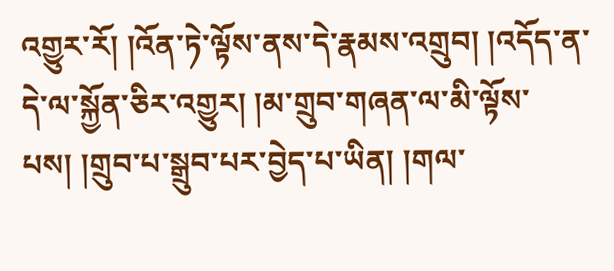འགྱུར་རོ། །འོན་ཏེ་ལྟོས་ནས་དེ་རྣམས་འགྲུབ། །འདོད་ན་དེ་ལ་སྐྱོན་ཅིར་འགྱུར། །མ་གྲུབ་གཞན་ལ་མི་ལྟོས་པས། །གྲུབ་པ་སྒྲུབ་པར་བྱེད་པ་ཡིན། །གལ་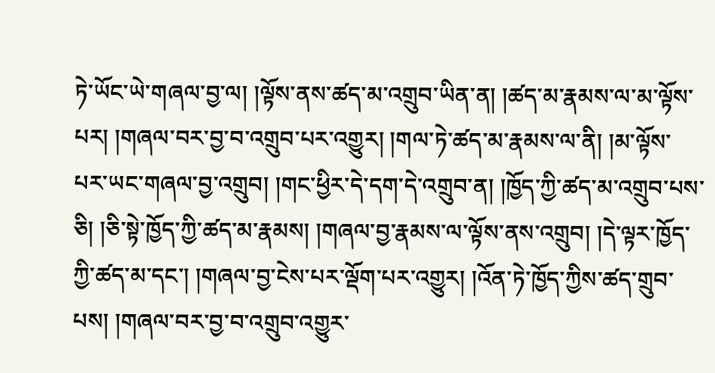ཏེ་ཡོང་ཡེ་གཞལ་བྱ་ལ། །ལྟོས་ནས་ཚད་མ་འགྲུབ་ཡིན་ན། །ཚད་མ་རྣམས་ལ་མ་ལྟོས་པར། །གཞལ་བར་བྱ་བ་འགྲུབ་པར་འགྱུར། །གལ་ཏེ་ཚད་མ་རྣམས་ལ་ནི། །མ་ལྟོས་པར་ཡང་གཞལ་བྱ་འགྲུབ། །གང་ཕྱིར་དེ་དག་དེ་འགྲུབ་ན། །ཁྱོད་ཀྱི་ཚད་མ་འགྲུབ་པས་ཅི། །ཅི་སྟེ་ཁྱོད་ཀྱི་ཚད་མ་རྣམས། །གཞལ་བྱ་རྣམས་ལ་ལྟོས་ནས་འགྲུབ། །དེ་ལྟར་ཁྱོད་ཀྱི་ཚད་མ་དང་། །གཞལ་བྱ་ངེས་པར་ལྡོག་པར་འགྱུར། །འོན་ཏེ་ཁྱོད་ཀྱིས་ཚད་གྲུབ་པས། །གཞལ་བར་བྱ་བ་འགྲུབ་འགྱུར་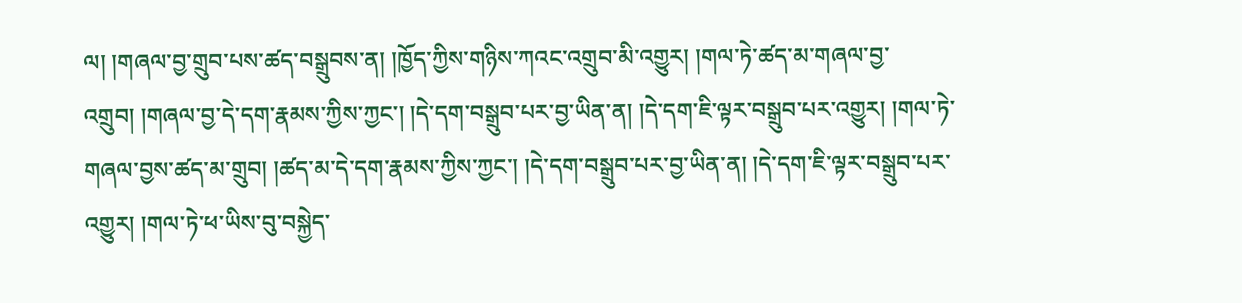ལ། །གཞལ་བྱ་གྲུབ་པས་ཚད་བསྒྲུབས་ན། །ཁྱོད་ཀྱིས་གཉིས་ཀའང་འགྲུབ་མི་འགྱུར། །གལ་ཏེ་ཚད་མ་གཞལ་བྱ་འགྲུབ། །གཞལ་བྱ་དེ་དག་རྣམས་ཀྱིས་ཀྱང་། །དེ་དག་བསྒྲུབ་པར་བྱ་ཡིན་ན། །དེ་དག་ཇི་ལྟར་བསྒྲུབ་པར་འགྱུར། །གལ་ཏེ་གཞལ་བྱས་ཚད་མ་གྲུབ། །ཚད་མ་དེ་དག་རྣམས་ཀྱིས་ཀྱང་། །དེ་དག་བསྒྲུབ་པར་བྱ་ཡིན་ན། །དེ་དག་ཇི་ལྟར་བསྒྲུབ་པར་འགྱུར། །གལ་ཏེ་ཕ་ཡིས་བུ་བསྐྱེད་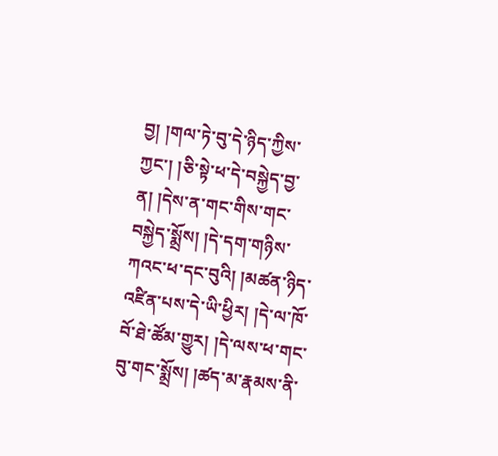བྱ། །གལ་ཏེ་བུ་དེ་ཉིད་ཀྱིས་ཀྱང་། །ཅི་སྟེ་ཕ་དེ་བསྐྱེད་བྱ་ན། །དེས་ན་གང་གིས་གང་བསྐྱེད་སྨྲོས། །དེ་དག་གཉིས་ཀའང་ཕ་དང་བུའི། །མཚན་ཉིད་འཛིན་པས་དེ་ཡི་ཕྱིར། །དེ་ལ་ཁོ་བོ་ཐེ་ཚོམ་གྱུར། །དེ་ལས་ཕ་གང་བུ་གང་སྨྲོས། །ཚད་མ་རྣམས་ནི་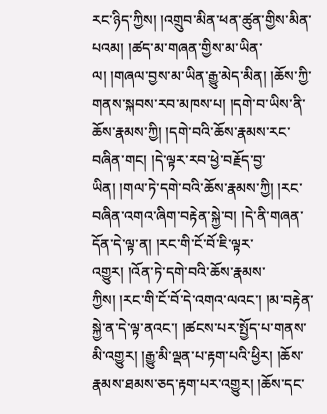རང་ཉིད་ཀྱིས། །འགྲུབ་མིན་ཕན་ཚུན་གྱིས་མིན་པའམ། །ཚད་མ་གཞན་གྱིས་མ་ཡིན་ལ། །གཞལ་བྱས་མ་ཡིན་རྒྱུ་མེད་མིན། །ཆོས་ཀྱི་གནས་སྐབས་རབ་མཁས་པ། །དགེ་བ་ཡིས་ནི་ཆོས་རྣམས་ཀྱི། །དགེ་བའི་ཆོས་རྣམས་རང་བཞིན་གང། །དེ་ལྟར་རབ་ཕྱེ་བརྗོད་བྱ་ཡིན། །གལ་ཏེ་དགེ་བའི་ཆོས་རྣམས་ཀྱི། །རང་བཞིན་འགའ་ཞིག་བརྟེན་སྐྱེ་བ། །དེ་ནི་གཞན་དོན་དེ་ལྟ་ན། །རང་གི་ངོ་བོ་ཇི་ལྟར་འགྱུར། །འོན་ཏེ་དགེ་བའི་ཆོས་རྣམས་ཀྱིས། །རང་གི་ངོ་བོ་དེ་འགའ་ལའང་། །མ་བརྟེན་སྐྱེ་ན་དེ་ལྟ་ནའང་། །ཚངས་པར་སྤྱོད་པ་གནས་མི་འགྱུར། །རྒྱུ་མི་ལྡན་པ་རྟག་པའི་ཕྱིར། །ཆོས་རྣམས་ཐམས་ཅད་རྟག་པར་འགྱུར། །ཆོས་དང་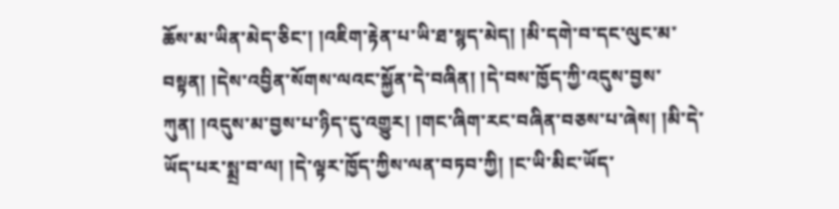ཆོས་མ་ཡིན་མེད་ཅིང་། །འཇིག་རྟེན་པ་ཡི་ཐ་སྙད་མེད། །མི་དགེ་བ་དང་ལུང་མ་བསྟན། །དེས་འབྱིན་སོགས་ལའང་སྐྱོན་དེ་བཞིན། །དེ་བས་ཁྱོད་ཀྱི་འདུས་བྱས་ཀུན། །འདུས་མ་བྱས་པ་ཉིད་དུ་འགྱུར། །གང་ཞིག་རང་བཞིན་བཅས་པ་ཞེས། །མི་དེ་ཡོད་པར་སྨྲ་བ་ལ། །དེ་ལྟར་ཁྱོད་ཀྱིས་ལན་བཏབ་ཀྱི། །ང་ཡི་མིང་ཡོད་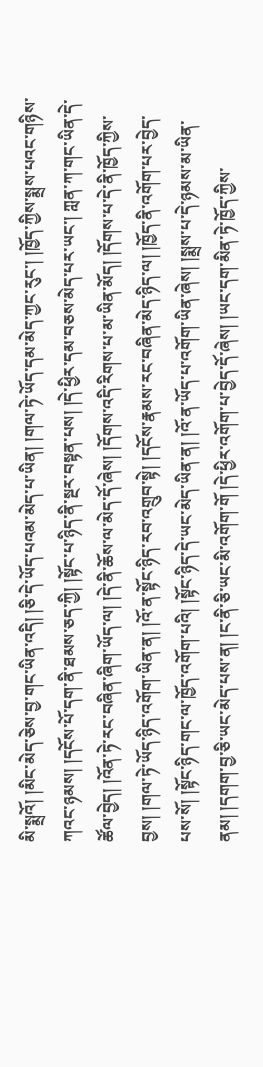མི་སྨྲའོ། །མིང་མེད་ཅེས་བྱ་གང་ཡིན་འདི། །ཅི་དེ་ཡོད་པའམ་མེད་པ་ཡིན། །གལ་ཏེ་ཡོད་དམ་མེད་ཀྱང་རུང་། །ཁྱོད་ཀྱིས་སྨྲས་པའང་གཉིས་ཀའང་ཉམས། །དངོས་པོ་དག་ནི་ཐམས་ཅད་ཀྱི། །སྟོང་པ་ཉིད་ནི་སྔར་བསྟན་པས། །དེ་ཕྱིར་དམ་བཅས་མེད་པར་ཡང་། ཀླན་ཀ་གང་ཡིན་དེ་ཚོལ་བྱེད། །འོན་ཏེ་རང་བཞིན་ཞིག་ཡོད་ལ། །དེ་ནི་ཆོས་ལ་མེད་དོ་ཞེས། །དོགས་འདི་རིགས་པ་མ་ཡིན་མོད། །དོགས་པ་དེ་ནི་ཁྱོད་ཀྱིས་བྱས། །གལ་ཏེ་ཡོད་ཉིད་འགོག་ཡིན་ན། །འོ་ན་སྟོང་ཉིད་རབ་འགྲུབ་སྟེ། །དངོས་རྣམས་རང་བཞིན་མེད་ཉིད་ལ། །ཁྱོད་ནི་འགོག་པར་བྱེད་པས་སོ། །སྟོང་ཉིད་གང་ལ་ཁྱོད་འགོག་པའི། །སྟོང་ཉིད་དེ་ཡང་མེད་ཡིན་ན། །འོ་ན་ཡོད་པ་འགོག་ཡིན་ཞེས། །སྨྲས་པ་དེ་ཉམས་མ་ཡིན་ནམ། །དགག་བྱ་ཅི་ཡང་མེད་པས་ན། །ང་ནི་ཅི་ཡང་མི་འགོག་གོ །དེ་ཕྱིར་འགོག་པ་བྱེད་དོ་ཞེས། །ཡང་དག་མིན་ཏེ་ཁྱོད་ཀྱིས་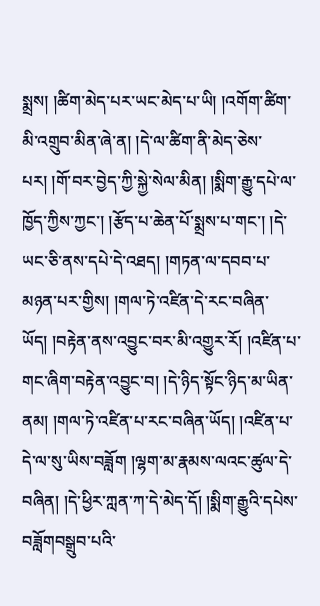སྨྲས། །ཚིག་མེད་པར་ཡང་མེད་པ་ཡི། །འགོག་ཚིག་མི་འགྲུབ་མིན་ཞེ་ན། །དེ་ལ་ཚིག་ནི་མེད་ཅེས་པར། །གོ་བར་བྱེད་ཀྱི་སྐྱེ་སེལ་མིན། །སྨིག་རྒྱུ་དཔེ་ལ་ཁྱོད་ཀྱིས་ཀྱང་། །རྩོད་པ་ཆེན་པོ་སྨྲས་པ་གང་། །དེ་ཡང་ཅི་ནས་དཔེ་དེ་འཐད། །གཏན་ལ་དབབ་པ་མཉན་པར་གྱིས། །གལ་ཏེ་འཛིན་དེ་རང་བཞིན་ཡོད། །བརྟེན་ནས་འབྱུང་བར་མི་འགྱུར་རོ། །འཛིན་པ་གང་ཞིག་བརྟེན་འབྱུང་བ། །དེ་ཉིད་སྟོང་ཉིད་མ་ཡིན་ནམ། །གལ་ཏེ་འཛིན་པ་རང་བཞིན་ཡོད། །འཛིན་པ་དེ་ལ་སུ་ཡིས་བཟློག །ལྷག་མ་རྣམས་ལའང་ཚུལ་དེ་བཞིན། །དེ་ཕྱིར་ཀླན་ཀ་དེ་མེད་དོ། །སྨིག་རྒྱུའི་དཔེས་བཟློགབསྒྲུབ་པའི་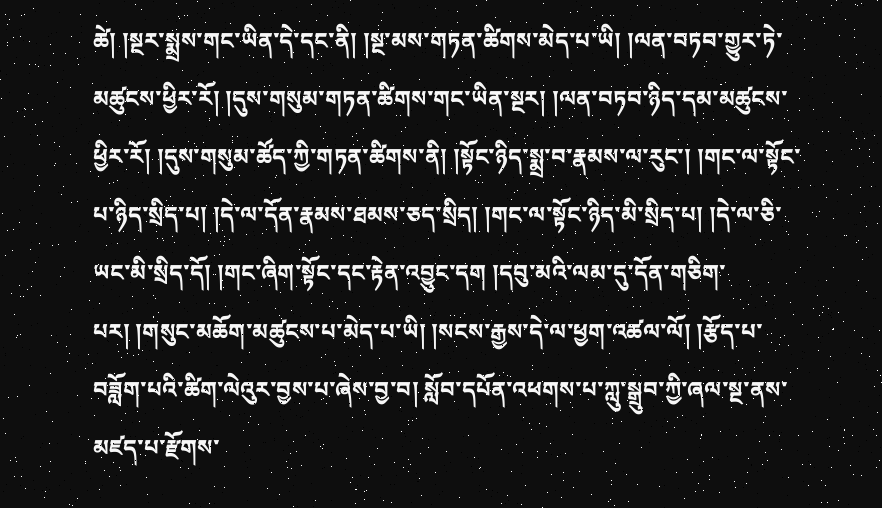ཚེ། །སྔར་སྨྲས་གང་ཡིན་དེ་དང་ནི། །སྔ་མས་གཏན་ཚིགས་མེད་པ་ཡི། །ལན་བཏབ་གྱུར་ཏེ་མཚུངས་ཕྱིར་རོ། །དུས་གསུམ་གཏན་ཚིགས་གང་ཡིན་སྔར། །ལན་བཏབ་ཉིད་དམ་མཚུངས་ཕྱིར་རོ། །དུས་གསུམ་ཚོད་ཀྱི་གཏན་ཚིགས་ནི། །སྟོང་ཉིད་སྨྲ་བ་རྣམས་ལ་རུང་། །གང་ལ་སྟོང་པ་ཉིད་སྲིད་པ། །དེ་ལ་དོན་རྣམས་ཐམས་ཅད་སྲིད། །གང་ལ་སྟོང་ཉིད་མི་སྲིད་པ། །དེ་ལ་ཅི་ཡང་མི་སྲིད་དོ། །གང་ཞིག་སྟོང་དང་རྟེན་འབྱུང་དག །དབུ་མའི་ལམ་དུ་དོན་གཅིག་པར། །གསུང་མཆོག་མཚུངས་པ་མེད་པ་ཡི། །སངས་རྒྱས་དེ་ལ་ཕྱག་འཚལ་ལོ། །རྩོད་པ་བཟློག་པའི་ཚིག་ལེའུར་བྱས་པ་ཞེས་བྱ་བ། སློབ་དཔོན་འཕགས་པ་ཀླུ་སྒྲུབ་ཀྱི་ཞལ་སྔ་ནས་མཛད་པ་རྫོགས་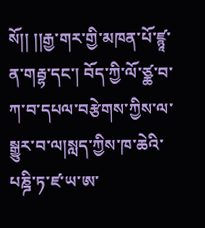སོ།། །།རྒྱ་གར་གྱི་མཁན་པོ་ཛྙཱ་ན་གརྦྷ་དང་། བོད་ཀྱི་ལོ་ཙྪ་བ་ཀ་བ་དཔལ་བརྩེགས་ཀྱིས་ལ་སྒྱུར་བ་ལ།སླད་ཀྱིས་ཁ་ཆེའི་པཎྜི་ཏ་ཛ་ཡ་ཨ་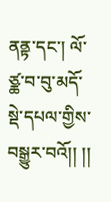ནནྟ་དང་། ལོ་ཙྪ་བ་བུ་མདོ་སྡེ་དཔལ་གྱིས་བསྒྱུར་བའོ།། །།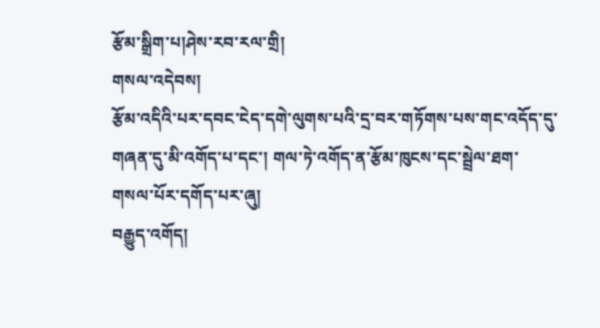རྩོམ་སྒྲིག་པ།ཤེས་རབ་རལ་གྲི།
གསལ་འདེབས།
རྩོམ་འདིའི་པར་དབང་ངེད་དགེ་ལུགས་པའི་དྲ་བར་གཏོགས་པས་གང་འདོད་དུ་གཞན་དུ་མི་འགོད་པ་དང་། གལ་ཏེ་འགོད་ན་རྩོམ་ཁུངས་དང་སྦྲེལ་ཐག་གསལ་པོར་དགོད་པར་ཞུ།
བརྒྱུད་འགོད།